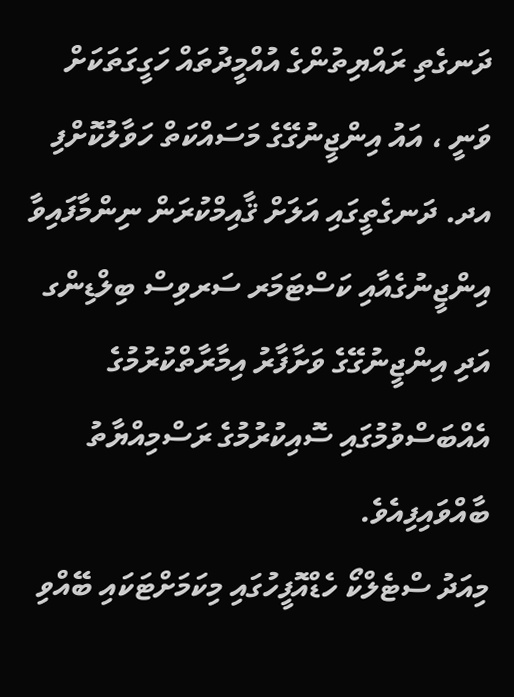ދަނގެތި ރައްޔިތުންގެ އުއްމީދުތައް ހަގީގަތަކަށް ވަނީ ، އައު އިންޖީނުގޭގެ މަސައްކަތް ހަވާލުކޮށްފި
އދ. ދަނގެތީގައި އަލަށް ޤާއިމްކުރަން ނިންމާފައިވާ އިންޖީނުގެއާއި ކަސްޓަމަރ ސަރވިސް ބިލްޑިންގ އަދި އިންޖީނުގޭގެ ވަށާފާރު އިމާރާތްކުރުމުގެ އެއްބަސްވުމުގައި ސޮއިކުރުމުގެ ރަސްމިއްޔާތު ބާއްވައިފިއެވެ.
މިއަދު ސްޓެލްކޯ ހެޑްއޮފީހުގައި މިކަމަށްޓަކައި ބޭއްވި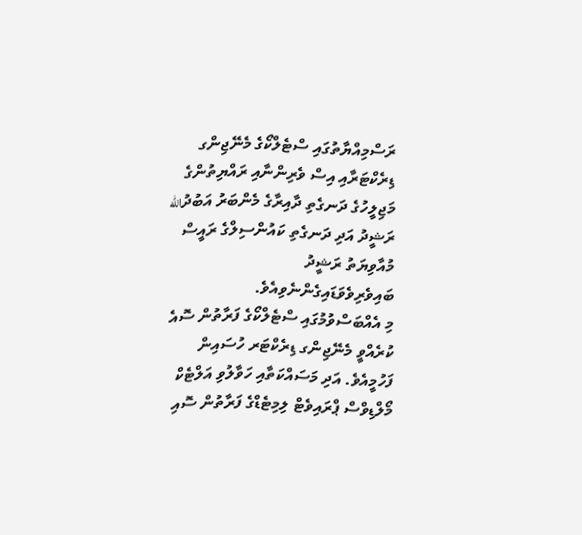ރަސްމިއްޔާތުގައި ސްޓެލްކޯގެ މެނޭޖިންގ ޑިރެކްޓަރާއި އިސް ވެރިންނާއި ރައްޔިތުންގެ މަޖިލީހުގެ ދަނގެތި ދާއިރާގެ މެންބަރު އަބުދުالله ރަޝީދު އަދި ދަނގެތި ކައުންސިލްގެ ރައީސް މުއާވިޔަތު ރަޝީދު ބައިވެރިވެވަޑައިގެންނެވިއެވެ.
މި އެއްބަސްވުމުގައި ސްޓެލްކޯގެ ފަރާތުން ސޮއެ ކުރެއްވީ މެނޭޖިންގ ޑިރެކްޓަރ ހުސައިން ފަހުމީއެވެ. އަދި މަސައްކަތާއި ހަވާލުވި އަލްޓެކް މޯލްޑިވްސް ޕްރައިވެޓް ލިމިޓެޑްގެ ފަރާތުން ސޮއި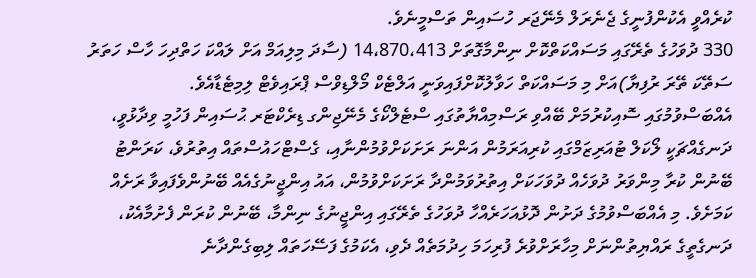ކުރެއްވީ އެކުންފުނީގެ ޖެނެރަލް މެނޭޖަރ ހުސައިން ތަސްމީނެވެ.
330 ދުވަހުގެ ތެރޭގައި މަސައްކަތްކޮށް ނިންމާގޮތަށް 14،870،413 (ސާދަ މިލިއަމް އަށް ލައްކަ ހަތްދިހަ ހާސް ހަތަރު ސަތޭކަ ތޭރަ ރުފިޔާ)އަށް މި މަސައްކަތް ހަވާލުކޮށްފައިވަނީ އަލްޓެކް މޯލްޑިވްސް ޕްރައިވެޓް ލިމިޓެޑާއެވެ.
އެއްބަސްވުމުގައި ސޮއިކުރުމަށް ބޭއްވި ރަސްމިއްޔާތުގައި ސްޓެލްކޯގެ މެނޭޖިންގ ޑިރެކްޓަރ ޙުސައިން ފަހުމީ ވިދާޅުވީ، ދަނގެއްޗަކީ ލޯކަލް ޓުއަރިޒަމްގައި ކުރިއަރަމުން އަންނަ ރަށަކަށްވުމުންނާއި، ގެސްޓްހައުސްތައް އިތުރުވެ، ކަރަންޓު ބޭނުން ކުރާ މިންވަރު ދުވަހެއް ދުވަހަކަށް އިތުރުވަމުންދާ ރަށަކަށްވުމުން، އައު އިންޖީނުގެއެއް ބޭނުންވެފައިވާ ރަށެއް ކަމަށެވެ. މި އެއްބަސްވުމުގެ ދަށުން ދޮޅުއަހަރެއްހާ ދުވަހުގެ ތެރޭގައި އިންޖީނުގެ ނިންމާ، ބޭނުން ކުރަން ފެށުމާއެކު، ދަނގެތީގެ ރައްޔިތުންނަށް މިހާރަށްވުރެ ފުރިހަމަ ހިދުމަތެއް ދެވި، އެކަމުގެ ފަސޭހަތައް ލިބިގެންދާނެ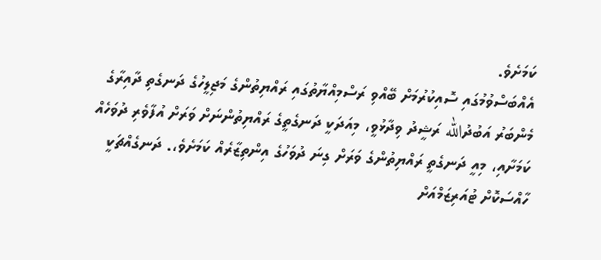ކަމަށެވެ.
އެއްބަސްވުމުގައި ސޮއިކުރުމަށް ބޭއްވި ރަސްމިއްޔާތުގައި ރައްޔިތުންގެ މަޖިލީހުގެ ދަނގެތި ދާއިރާގެ މެންބަރު އަބުދުالله ރަޝީދު ވިދާޅުވީ، މިއަދަކީ ދަނގެތީގެ ރައްޔިތުންނަށް ވަރަށް އުފާވެރި ދުވަހެއް ކަމަށާއި، މިއީ ދަނގެތީ ރައްޔިތުންގެ ވަރަށް ގިނަ ދުވަހުގެ އިންތިޒާރެއް ކަމަށެވެ،. ދަނގެއްޗަކީ ހާއްސަކޮށް ޓުއަރިޒަމްއަށް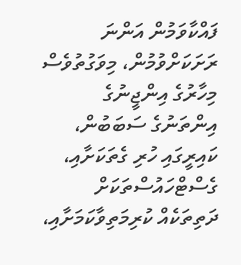ފައްކާވަމުން އަންނަ ރަށަކަށްވުމުން، މިވަގުތުވެސް މިހާރުގެ އިންޖީނުގެ އިންތަނުގެ ސަބަބުން، ކައިރީގައި ހުރި ގެތަކަށާއި، ގެސްޓްހައުސްތަކަށް ދަތިތަކެއް ކުރިމަތިވާކަމަށާއި،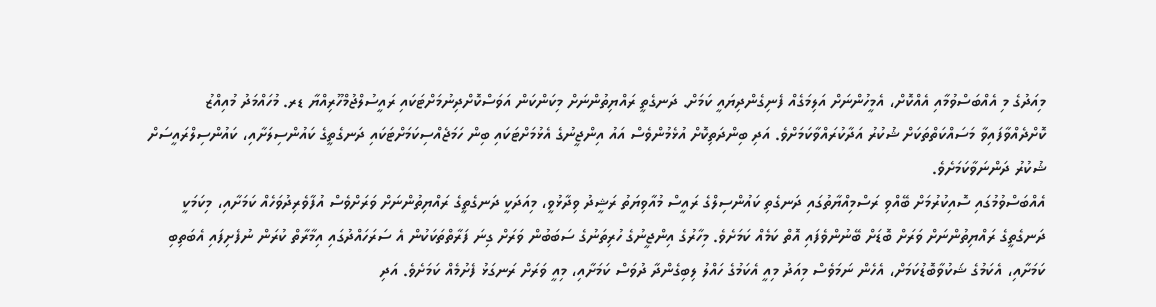މިއަދުގެ މި އެއްބަސްވުމާއި އެއްކޮށް، އެމީހުންނަށް އަލިމަގެއް ފެނިގެންދިޔައީ ކަމަށް. ދަނގެތީ ރައްޔިތުންނަށް މިކަންކަން އަވަސްކޮށްދިނުމަށްޓަކައި ރައީސުލްޖުމްހޫރިއްޔާ ޑރ. މުހައްމަދު މުއިއްޒު ކޮށްދެއްވާފައިވާ މަސައްކަތްތަކަށް ޝުކުރު އަދާކުރައްވާކަމަށްވެ. އަދި ބިންދަތިކޮށް އުޅެމުންވެސް އައު އިންޖީނުގެ އެޅުމަށްޓަކައި ބިން ހަމަޖެއްސިކަމަށްޓަކައި ދަނގެތީގެ ކައުންސިލަށާއި، ކައުންސިލްރައީސަށް ޝުކުރު ދަންނަވާކަމަށެވެ.
އެއްބަސްވުމުގައި ސޮއިކުރުމަށް ބޭއްވި ރަސްމިއްޔާތުގައި ދަނގެތި ކައުންސިލްގެ ރައީސް މުއާވިޔަތު ރަޝީދު ވިދާޅުވީ، މިއަދަކީ ދަނގެތީގެ ރައްޔިތުންނަށް ވަރަށްވެސް އުފާވެރިދުވަހެއް ކަމަށާއި، މިކަމަކީ ދަނގެތީގެ ރައްޔިތުންނަށް ވަރަށް ބޮޑަށް ބޭނުންވެފައި އޮތް ކަމެއް ކަމަށެވެ. މިހާރުގެ އިންޖީނުގެ ހުރިތަނުގެ ސަބަބުން ވަރަށް ގިނަ ފަރާތްތަކަކުން އެ ސަރަހައްދުގައި އިމާރާތް ކުރަން ނުފެށިފައި އެބަތިބި ކަމަށާއި، އެކަމުގެ ޝަކުވާބޮޑުކަމަށް، އެހެން ނަމަވެސް މިއަދު މިއީ އެކަމުގެ ހައްލު ލިބިގެންދާ ދުވަސް ކަމަށާއި، މިއީ ވަރަށް ރަނގަޅު ފެށުމެއް ކަމަށެވެ. އަދި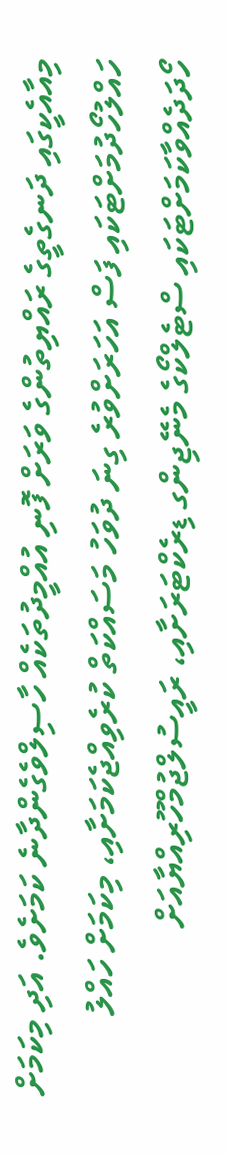މިއާއެކީގައި ދަނގެތީގެ ރައްޔިތުންގެ ވަރަށް ފޮނި އުއްމީދުތަކެއް ހާސިލްވެގެންދާނެ ކަމަށެވެ. އަދި މިކަމަށް ހައްލުހޯދުމަށްޓަކައި ފަސް އަހަރަށްވުރެ ގިނަ ދުވަހު މަސައްކަތް ކުރެވިއްޖެކަމަށާއި، މިކަމަށް ހައްލު ހޯދަދެއްވާކަމަށްޓަކައި ސްޓެލްކޯގެ މެނޭޖިންގ ޑިރެކްޓަރަށާއި، ރައީސުލްޖުމްހޫރިއްޔާއަށް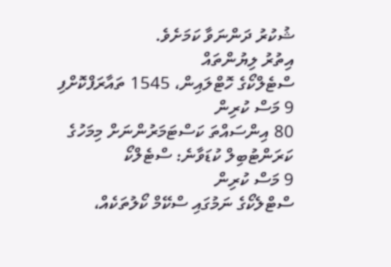ޝުކުރު ދަންނަވާ ކަމަށެވެ.
އިތުރު ލިޔުންތައް
ސްޓެލްކޯގެ ހޮޓްލައިން، 1545 ތައާރަފްކޮށްފި
9 މަސް ކުރިން
80 އިންސައްތަ ކަސްޓަމަރުންނަށް މިމަހުގެ ކަރަންޓުބިލް ކުޑަވާނެ: ސްޓެލްކޯ
9 މަސް ކުރިން
ސްޓްލެކޯގެ ނަމުގައި ސްކޭމް ކޯލުތަކެއް،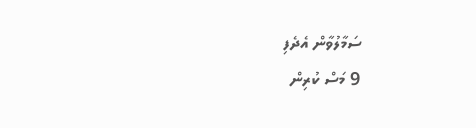ސަމާލުވާން އެދެފި
9 މަސް ކުރިން